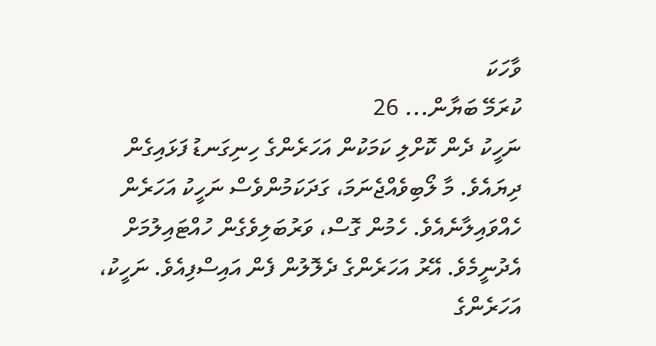ވާހަކަ
ކުރަމޭ ބަޔާން... 26
ނަހީކު ދެން ކޮށްލި ކަމަކުން އަހަރެންގެ ހިނިގަނޑު ފަޅައިގެން ދިޔައެވެ. މާ ލޯބިވެއްޖެނަމަ، ގަދަކަމުންވެސް ނަހީކު އަހަރެން ހެއްވައިލާނެއެވެ. ހެމުން ގޮސް، ވަރުބަލިވެގެން ހުއްޓައިލުމަށް އެދުނީމެވެ. އޭރު އަހަރެންގެ ދެލޮލުން ފެން އައިސްފިއެވެ. ނަހީކު، އަހަރެންގެ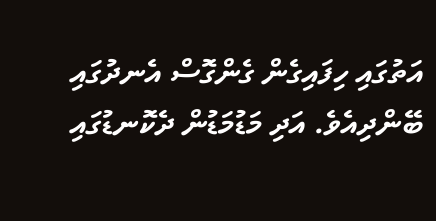އަތުގައި ހިފައިގެން ގެންގޮސް އެނދުގައި ބޭންދިއެވެ. އަދި މަޑުމަޑުން ދެކޮނޑުގައި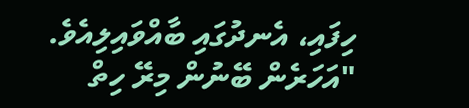ހިފައި، އެނދުގައި ބާއްވައިލިއެވެ.
"އަހަރެން ބޭނުން މިރޭ ހިތް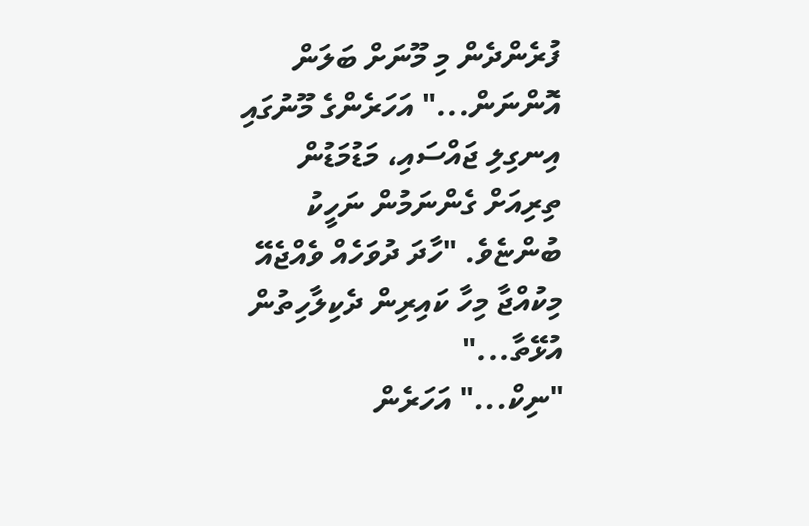ފުރެންދެން މި މޫނަށް ބަލަން އޮންނަން..." އަހަރެންގެ މޫނުގައި އިނގިލި ޖައްސައި، މަޑުމަޑުން ތިރިއަށް ގެންނަމުން ނަހީކު ބުންޏެވެ. "ހާދަ ދުވަހެއް ވެއްޖެއޭ މިކުއްޖާ މިހާ ކައިރިން ދެކިލާހިތުން އުޅޭތާ..."
"ނިކް..." އަހަރެން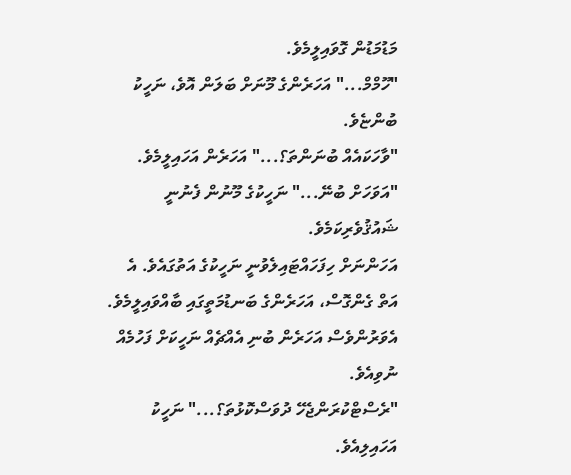މަޑުމަޑުން ގޮވައިލީމެވެ.
"ހޫމްމް..." އަހަރެންގެ މޫނަށް ބަލަން އޮވެ، ނަހީކު ބުންޏެވެ.
"ވާހަކައެއް ބުނަންތަ؟..." އަހަރެން އަހައިލީމެވެ.
"އަވަހަށް ބުނޭ..." ނަހީކުގެ މޫނުން ފެނުނީ ޝައުޤުވެރިކަމެވެ.
އަހަންނަށް ހިފަހައްޓައިލެވުނީ ނަހީކުގެ އަތުގައެވެ. އެ އަތް ގެންގޮސް، އަހަރެންގެ ބަނޑުމަތީގައި ބާއްވައިލީމެވެ. އެވަރުންވެސް އަހަރެން ބުނި އެއްޗެއް ނަހީކަށް ފަހުމެއް ނުވިއެވެ.
"ރެސްޓްކުރަންޖެހޭ ދުވަސްކޮޅުތަ؟..." ނަހީކު އަހައިލިއެވެ.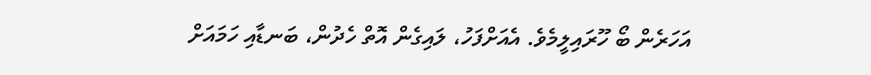އަހަރެން ބޯ ހޫރައިލީމެވެ. އެއަށްފަހު، ލައިގެން އޮތް ހެދުން، ބަނޑާއި ހަމައަށް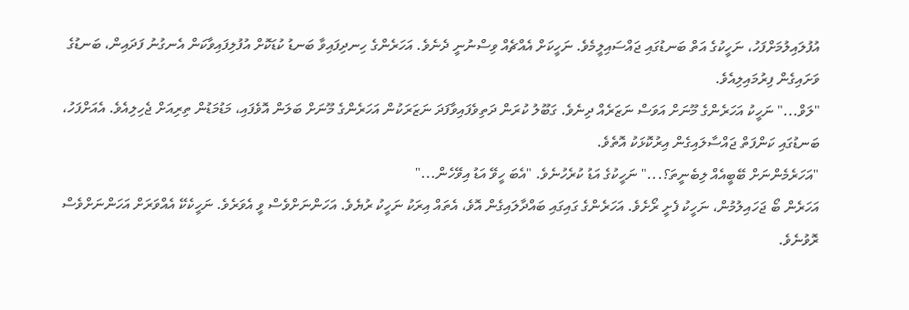އުފުލައިލުމަށްފަހު، ނަހީކުގެ އަތް ބަނޑުގައި ޖައްސައިލީމެވެ. ނަހީކަށް އެއްޗެއް ވިސްނުނީ ދެނެވެ. އަހަރެންގެ ހިނދިފައިވާ ބަނޑު ކުޑަކޮށް އުފުލިފައިވާކަން އެނގުނު ފަދައިން، ބަނޑުގެ ވަށައިގެން ފިރުމައިލިއެވެ.
"ލަވް..." ނަހީކު އަހަރެންގެ މޫނަށް އަވަސް ނަޒަރެއް ދިނެވެ. ގަބޫލު ކުރަން ދަތިވެފައިވާފަދަ ނަޒަރަކުން އަހަރެންގެ މޫނަށް ބަލަން އޮވެފައި، މަޑުމަޑުން ތިރިއަށް ޖެހިލިއެވެ. އެއަށްފަހު، ބަނޑުގައި ކަންފަތް ޖައްސާލައިގެން އިރުކޮޅަކު އޮތެވެ.
"އަހަރެމެންނަށް ބޭބީއެއް ލިބެނީތަ؟..." ނަހީކުގެ އަޑު ކުރެހުނެވެ. "އެބަ ހީވޭ އަޑު އިވޭހެން..."
އަހަރެން ބޯ ޖަހައިލުމުން، ނަހީކު ފެށީ ރޯށެވެ. އަހަރެންގެ ގައިގައި ބައްދާލައިގެން އޮވެ، އެތައް އިރަކު ނަހީކު ރުޔެވެ. އަހަންނަށްވެސް ވީ އެވަރެވެ. ނަހީކެކޭ އެއްވަރަށް އަހަންނަށްވެސް ރޮވުނެވެ.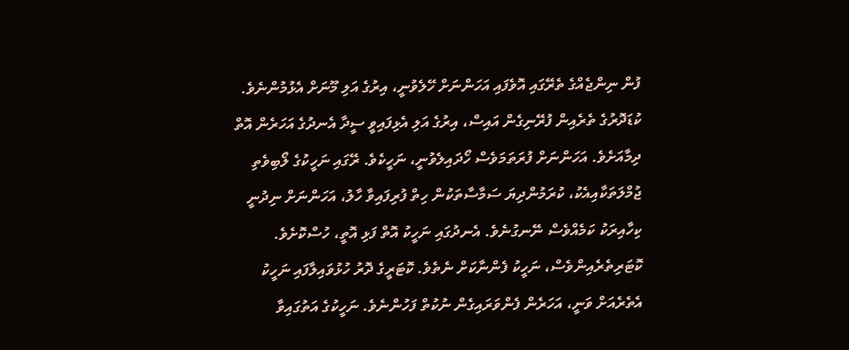ފުން ނިންޖެއްގެ ތެރޭގައި އޮވެފައި އަހަންނަށް ހޭލެވުނީ، އިރުގެ އަލި މޫނަށް އެޅުމުންނެވެ. ކުޑަދޮރުގެ ތެރެއިން ފުރޭނިގެން އައިސް، އިރުގެ އަލި އެޅިފައިވީ ސީދާ އެނދުގެ އަހަރެން އޮތް ދިމާއަށެވެ. އަހަންނަށް ފުރަތަމަވެސް ހޯދައިލެވުނީ، ނަހީކެވެ. ރޭގައި ނަހީކުގެ ލޯބިވެތި ޖުމްލަތަކާއިއެކު، ކުރަމުންދިޔަ ސަމާސާތަކުން ހިތް ފުރިފައިވާ ހާލު، އަހަންނަށް ނިދުނީ ކިހާއިރަކު ކަމެއްވެސް ނޭނގުނެވެ. އެނދުގައި ނަހީކު އޮތް ފަޅި އޮތީ، ހުސްކޮށެވެ. ކޮޓަރިތެރެއިންވެސް، ނަހީކު ފެންނާކަށް ނެތެވެ. ކޮޓަރީގެ ދޮރު ހުޅުވައިލާފައި ނަހީކު އެތެރެއަށް ވަނީ، އަހަރެން ފެންވަރައިގެން ނުކުތް ފަހުންނެވެ. ނަހީކުގެ އަތުގައިވާ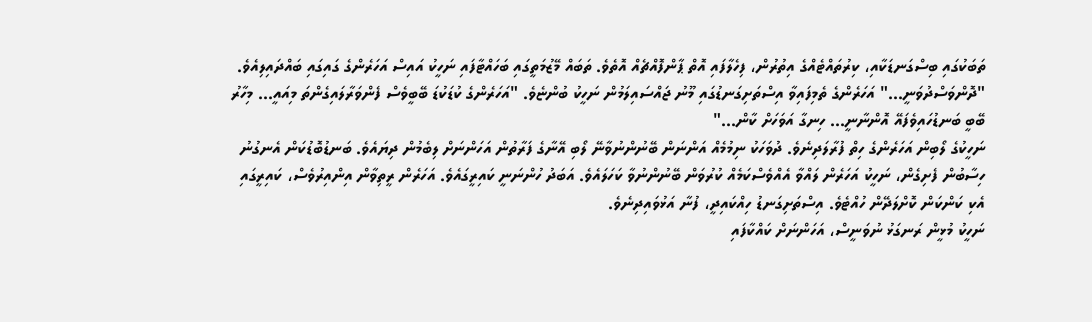ތަބަކުގައި ބިސްގަނޑަކާއި، ކިރުތައްޓެއްގެ އިތުރުން، ފިހެލާފައި އޮތް ޕާންފޮއްޗެއް އޮތެވެ. ތަބައް މޭޒުމަތީގައި ބަހައްޓާފައި ނަހީކު އައިސް އަހަރެންގެ ގައިގައި ބައްދައިލިއެވެ.
"ދޮންވަސްދުވަނީ..." އަހަރެންގެ ތެމިފައިވާ އިސްތަށިގަނޑުގައި މޫނު ޖައްސައިލަމުން ނަހީކު ބުންޏެވެ. "އަހަރެންގެ ކުޑަކުޑަ ބޭބީވެސް ފެންވަރާލައިގެންތަ މިއައީ... މިހާރު ބޭބީ ބަނޑުހައިވެފައޭ އޮންނާނީ... ހިނގާ އަވަހަށް ކާން..."
ނަހީކުގެ ލޯބިން އަހަރެންގެ ހިތް ފުރާލަދިނެވެ. ދުވަހަކު ނިމުމެއް އަންނަން ބޭނުންނުވާނޭ ލޯބި އޭނާގެ ފަރާތުން އަހަންނަށް ލިބެމުން ދިޔައެވެ. ބަނޑުބޮޑުކަން އެނގުނު ހިސާބުން ފެށިގެން، ނަހީކު އަހަރެން ލައްވާ އެއްވެސްކަމެއް ކުރުވަން ބޭނުންނުވާ ކަހަލައެވެ. އަބަދު ހުންނަނީ ކައިރީގައެވެ. އަހަރެން ރީތިވާން އިންއިރުވެސް، ކައިރީގައި އެކި ކަންކަން ކޮށްލަދޭން ހުއްޓެވެ. އިސްތަށިގަނޑު ހިއްކައިދީ، ފުނާ އަޅުވައިދިނެވެ.
ނަހީކު މުޅީން ރަނގަޅު ނުވަނީސް، އަހަންނަށް ކައްކާފައި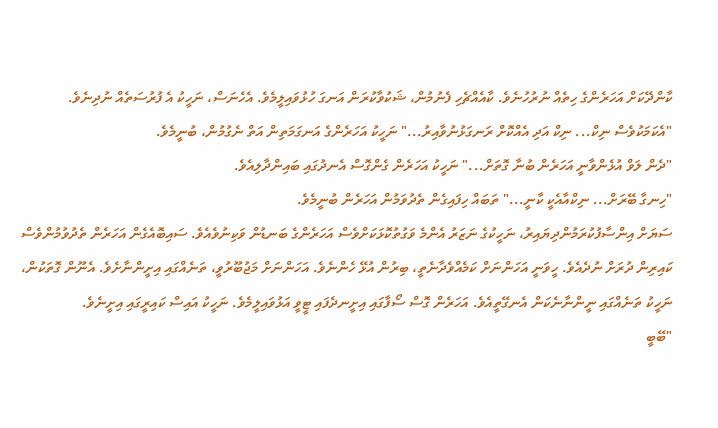ކާންދޭކަށް އަހަރެންގެ ހިތެއް ނުރުހުނެވެ. ކާއެއްޗެހި ފެނުމުން، ޝަކުވާކުރަން އަނގަ ހުޅުވައިލީމެވެ. އެހެނަސް، ނަހީކު އެ ފުރުސަތެއް ނުދިނެވެ.
"އެކަމަކުވެސް ނިކް... ނިކް އަދި އެއްކޮށް ރަނގަޅުނުވާއިރު..." ނަހީކު އަހަރެންގެ އަނގަމަތިން އަތް ނެގުމުން، ބުނީމެވެ.
"ދެން ލަވް އުޅެންވާނީ އަހަރެން ބުނާ ގޮތަށް..." ނަހީކު އަހަރެން ގެންގޮސް އެނދުގައި ބައިންދާލިއެވެ.
"ހިނގާ ބޭރަށް... ނިކްއާއެކީ ކާނީ..." ތަބައް ހިފައިގެން ތެދުވަމުން އަހަރެން ބުނީމެވެ.
ސަޔަށް އިންސާފުކުރަމުންދިޔައިރު، ނަހީކުގެ ނަޒަރު އެންމެ ވަގުތުކޮޅަކަށްވެސް އަހަރެންގެ ބަނޑުން ވަކިނުވެއެވެ. ސައިބޮއެގެން އަހަރެން ތެދުވުމުންވެސް ކައިރިން ދުރަށް ނުދެއެވެ. ހީވަނީ އަހަންނަށް ކަމެއްވެދާނެތީ، ބިރުން އުޅޭ ހެންނެވެ. އަހަންނަށް މަޖުބޫރުވީ، ތަނެއްގައި އިށީންނާށެވެ. އެނޫން ގޮތަކުން، ނަހީކު ތަނެއްގައި ނީންނާނެކަން އެނގޭތީއެވެ. އަހަރެން ގޮސް ސޯފާގައި އިށީނދެފައި ޓީވީ އަޅުވައިލީމެވެ. ނަހީކު އައިސް ކައިރީގައި އިށީނެވެ.
"ބޭބީ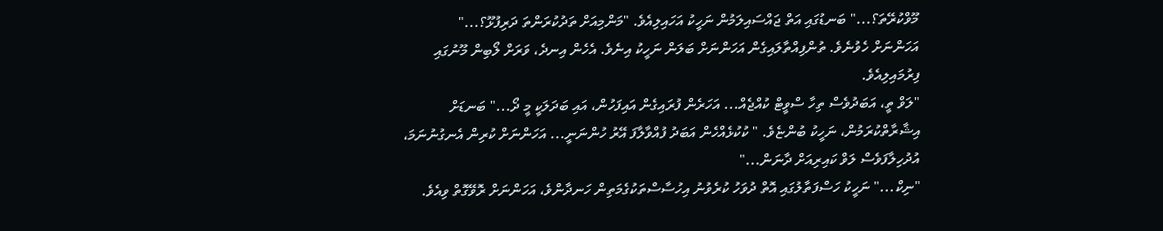މޫވްކުރޭތަ؟..." ބަނޑުގައި އަތް ޖައްސައިލަމުން ނަހީކު އަހައިލިއެވެ. "މަންމިއަށް ތަދުކުރަންތަ ދަރިފުޅޫ؟..."
އަހަންނަށް ހެވުނެވެ. ތުންފިއްތާލައިގެން އަހަންނަށް ބަލަން ނަހީކު އިނެވެ. އެހެން އިނދެ، ވަރަށް ލޯބިން މޫނުގައި ފިރުމައިލިއެވެ.
"ލަވް ތީ، އަބަދުވެސް ތިހާ ސްވީޓް ކުއްޖެއް... އަހަރެން ފުރައިގެން އައިފަހުން، އައި ބަދަލަކީ މީ ދޯ..." ބަނޑަށް އިޝާރާތްކުރަމުން، ނަހީކު ބުންޏެވެ. " ކުކުޅެއްހެން އަބަދު ފުއްވާލާފަ އޭރު ހުންނަނީ... އަހަންނަށް ކުރިން އެނގުނުނަމަ، އުދުހިލާފަވެސް ލަވް ކައިރިއަށް ދާނަން..."
"ނިކް..." ނަހީކު ހަސްފަތާލުގައި އޮތް ދުވަހު ކުރެވުނު އިހުސާސްތަކުގެމަތިން ހަނދާންވެ، އަހަންނަށް ރޮވޭގޮތް ވިއެވެ.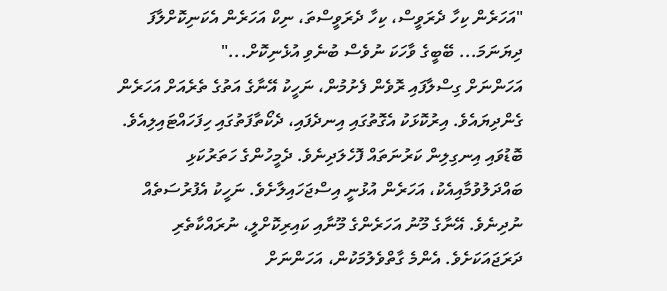"އަހަރެން ކިހާ ދެރަވީސް، ކިހާ ދެރަވީސްތަ، ނިކް އަހަރެން އެކަނިކޮށްލާފަ ދިޔަނަމަ... ބޭބީގެ ވާހަކަ ނުވެސް ބުނެވި އުޅެނިކޮށް..."
އަހަންނަށް ގިސްލާފައި ރޮވެން ފެށުމުން، ނަހީކު އޭނާގެ އަތުގެ ތެރެއަށް އަހަރެން ގެންދިޔައެވެ. އިރުކޮޅަކު އެގޮތުގައި އިނދެފައި، ދެކޯތާފަތުގައި ހިފަހައްޓައިލިއެވެ. ބޮޑުވައި އިނގިލިން ކަރުނަތައް ފޮހެލަދިނެވެ. ދެމީހުންގެ ހަތަރުކަޅި ބައްދަލުވުމާއިއެކު، އަހަރެން އުޅުނީ އިސްޖަހައިލާށެވެ. ނަހީކު އެފުރުސަތެއް ނުދިނެވެ. އޭނާގެ މޫނު އަހަރެންގެ މޫނާއި ކައިރިކޮށްލީ، ނުރައްކާތެރި ދަރަޖައަކަށެވެ. އެންމެ ގާތްވެލުމަކުން، އަހަންނަށް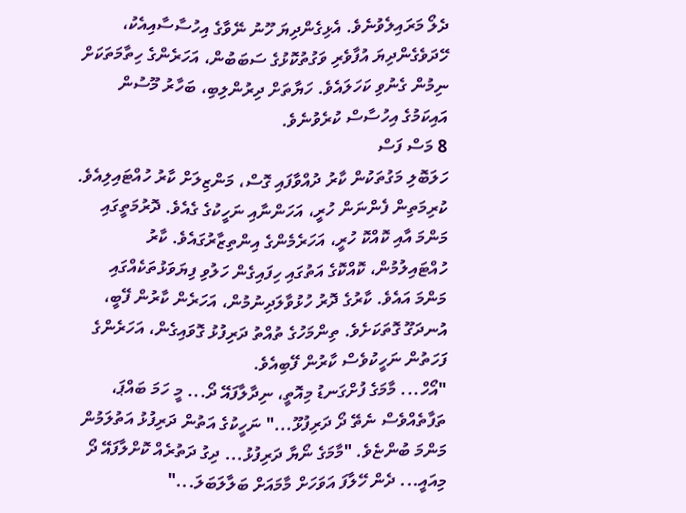ދެލޯ މަރައިލެވުނެވެ. އެޅިގެންދިޔަ ހޫނު ނޭވާގެ އިހުސާސާއިއެކު، ހޭދަވެގެންދިޔަ އުފާވެރި ވަގުތުކޮޅުގެ ސަބަބުން، އަހަރެންގެ ހިތާމަތަކަށް ނިމުން ގެނުވި ކަހަލައެވެ. ހަޔާތަށް ދިރުންލިބި، ބަހާރު މޫސުން އައިކަމުގެ އިހުސާސް ކުރެވުނެވެ.
8 މަސް ފަސް
ހަލަބޮލި މަގުތަކުން ކާރު ދުއްވާފައި ގޮސް، މަންޒިލަށް ކާރު ހުއްޓައިލިއެވެ. ކުރިމަތިން ފެންނަން ހުރީ، އަހަންނާއި ނަހީކުގެ ގެއެވެ. ދޮރުމަތީގައި މަންމަ އާއި ކޮއްކޮ ހުރީ، އަހަރެމެންގެ އިންތިޒާރުގައެވެ. ކާރު ހުއްޓައިލުމުން، ކޮއްކޮގެ އަތުގައި ހިފައިގެން ހަލުވި ފިޔަވަޅުތަކެއްގައި މަންމަ އައެވެ. ކާރުގެ ދޮރު ހުޅުވާލަދިނުމުން، އަހަރެން ކާރުން ފޭބީ، އުނދަގޫ ގޮތަކަށެވެ. ތިންމަހުގެ ތުއްތު ދަރިފުޅު ގޮވައިގެން، އަހަރެންގެ ފަހަތުން ނަހީކުވެސް ކާރުން ފޭބިއެވެ.
"އޯހް... މާމަގެ ފުށްގަނޑު މިއޮތީ، ނިދާލާފައޭ ދޯ... މީ ހަމަ ބައްޕަ، ތަފާތެއްވެސް ނެތޭ ދޯ ދަރިފުޅޫ..." ނަހީކުގެ އަތުން ދަރިފުޅު އަތުލަމުން މަންމަ ބުންޏެވެ. "މާމަގެ ނޯޔާ ދަރިފުޅު... ދިގު ދަތުރެއް ކޮށްލާފައޭ ދޯ މިއައީ... ދެން ހޭލާފަ އަވަހަށް މާމައަށް ބަލާލަބަލަ..."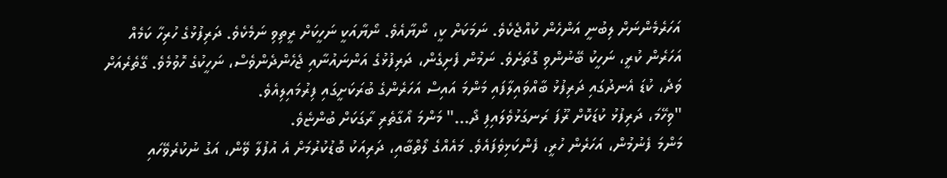އަހަރެމެންނަށް ލިބުނީ އަންހެން ކުއްޖެކެވެ. ނަމަކަށް ކީ، ނޯޔާއެވެ. ނޯޔާއަކީ ނަހީކަށް ރީތިވި ނަމެކެވެ. ދަރިފުޅުގެ ހުރިހާ ކަމެއް އަހަރެން ކުރީ، ނަހީކު ބޭނުންވި ގޮތަށެވެ. ނަމުން ފެށިގެން، ދަރިފުޅުގެ އަންނައުނާއި ޖެހެންދެންވެސް، ނަހީކުގެ ހޮވުމެވެ. ގޭތެރެއަށް ވަދެ، ކުޑަ އެނދުގައި ދަރިފުޅު ބާއްވައިލާފައި މަންމަ އައިސް އަހަރެންގެ ބުރަކަށީގައި ފިރުމައިލިއެވެ.
"ވިހޭމަ، ދަރިފުޅު ކުޑަކޮށް ރޫފަ ރަނގަޅުވެލައިފި ދޯ..." މަންމަ އޯގާތެރި ރާގަކަށް ބުންޏެވެ.
މަންމަ ފެނުމުން، އަހަރެން ހުރީ، ފެންކަޅިވެފައެވެ. މައެއްގެ ލޯތްބާއި، ދަރިއަކު ބޮޑުކުރުމަށް އެ އުފުލާ ވޭން، އަގު ނުކުރެވޭހައި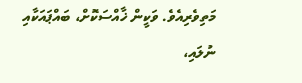މަތިވެރިއެވެ. ވަކީން ޚާއްސަކޮށް، ބައްޕައަކާއި ނުލައި،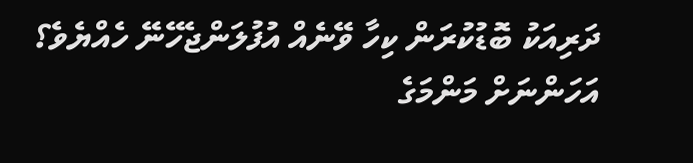ދަރިއަކު ބޮޑުކުރަން ކިހާ ވޭނެއް އުފުލަންޖެހޭނޭ ހެއްޔެވެ؟ އަހަންނަށް މަންމަގެ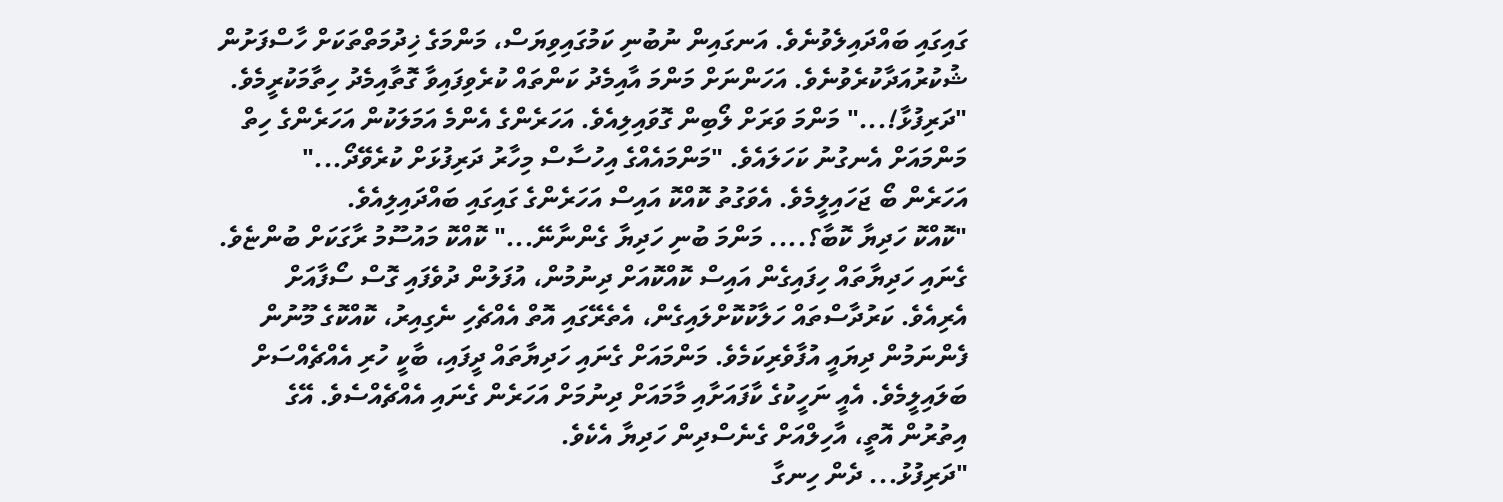ގައިގައި ބައްދައިލެވުނެވެ. އަނގައިން ނުބުނި ކަމުގައިވިޔަސް، މަންމަގެ ޚިދުމަތްތަކަށް ހާސްފަށުން ޝުކުރުއަދާކުރެވުނެވެ. އަހަންނަށް މަންމަ އާއިމެދު ކަންތައް ކުރެވިފައިވާ ގޮތާއިމެދު ހިތާމަކުރީމެވެ.
"ދަރިފުޅާ!..." މަންމަ ވަރަށް ލޯބިން ގޮވައިލިއެވެ. އަހަރެންގެ އެންމެ އަމަލަކުން އަހަރެންގެ ހިތް މަންމައަށް އެނގުނު ކަހަލައެވެ. "މަންމައެއްގެ އިހުސާސް މިހާރު ދަރިފުޅަށް ކުރެވޭދޯ..."
އަހަރެން ބޯ ޖަހައިލީމެވެ. އެވަގުތު ކޮއްކޮ އައިސް އަހަރެންގެ ގައިގައި ބައްދައިލިއެވެ.
"ކޮއްކޮ ހަދިޔާ ކޮބާ؟.... މަންމަ ބުނި ހަދިޔާ ގެންނާނޭ..." ކޮއްކޮ މައުސޫމު ރާގަކަށް ބުންޏެވެ.
ގެނައި ހަދިޔާތައް ހިފައިގެން އައިސް ކޮއްކޮއަށް ދިނުމުން، އުފަލުން ދުވެފައި ގޮސް ސޯފާއަށް އެރިއެވެ. ކަރުދާސްތައް ހަލާކުކޮށްލައިގެން، އެތެރޭގައި އޮތް އެއްޗެހި ނެގިއިރު، ކޮއްކޮގެ މޫނުން ފެންނަމުން ދިޔައީ އުފާވެރިކަމެވެ. މަންމައަށް ގެނައި ހަދިޔާތައް ދީފައި، ބާކީ ހުރި އެއްޗެއްސަށް ބަލައިލީމެވެ. އެއީ ނަހީކުގެ ކާފައަށާއި މާމައަށް ދިނުމަށް އަހަރެން ގެނައި އެއްޗެއްސެވެ. އޭގެ އިތުރުން އޮތީ، އާހިލްއަށް ގެނެސްދިން ހަދިޔާ އެކެވެ.
"ދަރިފުޅު... ދެން ހިނގާ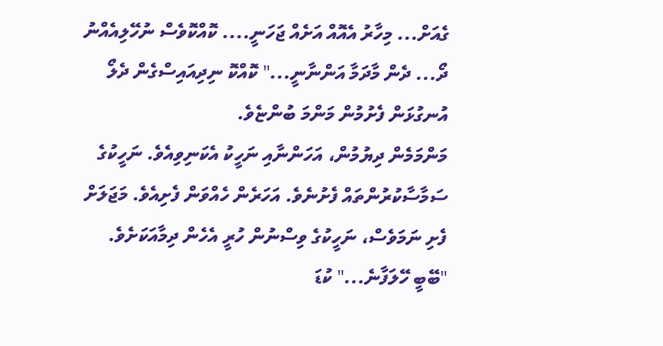ގެއަށް... މިހާރު އެއޮއް އަށެއް ޖަހަނީ.... ކޮއްކޮވެސް ނުހޭލިއެއްނު ދޯ... ދެން މާދަމާ އަންނާނީ..." ކޮއްކޮ ނިދިއައިސްގެން ދެލޯ އުނގުޅަން ފެށުމުން މަންމަ ބުންޏެވެ.
މަންމަމެން ދިޔުމުން، އަހަންނާއި ނަހީކު އެކަނިވިއެވެ. ނަހީކުގެ ސަމާސާކުރުންތައް ފެށުނެވެ. އަހަރެން ހެއްވަން ފެށިއެވެ. މަޖަލަށް ފެށި ނަމަވެސް، ނަހީކުގެ ވިސްނުން ހުރީ އެހެން ދިމާއަކަށެވެ.
"ބޭބީ ހޭލަފާނެ..." ކުޑަ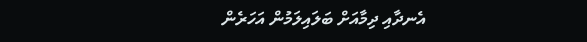އެނދާއި ދިމާއަށް ބަލައިލަމުން އަހަރެން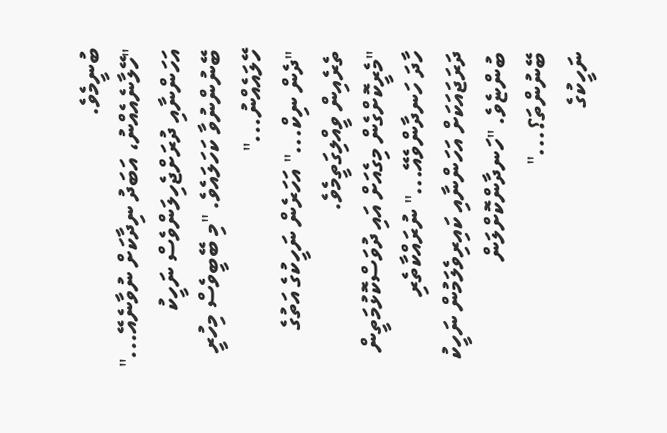ބުނީމެވެ.
"ހޭލާނެއެއްނު، އަބަދު ނިދާކަށް ނުވާނެއޭ..." އަހަންނާއި ދުރަށްޖެހިލަންވެސް ނަހީކު ބޭނުންނުވާ ކަހަލައެވެ. "މި ބޭބީވެސް މިހުރީ ހޭލައެއްނު..."
"ދެން ނިކް..." އަހަރެން ނަހީކުގެ އަތުގެ ތެރެއިން ވީއްލިގަތީމެވެ.
"މެރީކޮށްގެން މިގެއަށް އައި ދުވަސްކޮޅުމަތީން ހާދަ ހަނދާންވެއޭ..." ނުރައްކާތެރި ދަރަޖައަކަށް އަހަންނާއި ކައިރިވެލަމުން ނަހީކު ބުންޏެވެ. "ހަނދާންކޮށްލަން ބޭނުންތަ؟..."
ނަހީކުގެ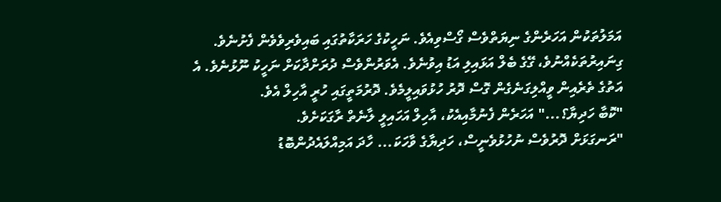އަމަލުތަކުން އަހަރެންގެ ނިޔަތްވެސް ގޯސްވިއެވެ. ނަހީކުގެ ހަރަކާތުގައި ބައިވެރިވެވެން ފެށުނެވެ. ގިނައިރުތަކެއްނުވެ، ގޭގެ ބެލް އަޅައިލި އަޑު އިވުނެވެ. އެވަރުންވެސް ދުރަށްދާކަށް ނަހީކު ނޫޅުނެވެ. އެ އަތުގެ ތެރެއިން ވީއްލިގަނެގެން ގޮސް ދޮރު ހުޅުވައިލީމެވެ. ދޮރުމަތީގައި ހުރީ އާހިލް އެވެ.
"ކޮބާ ހަދިޔާ؟..." އަހަރެން ފެނުމާއިއެކު، އާހިލް އަހައިލީ ލާނެތް ރާގަކަށެވެ.
"ރަނގަޅަށް ދޮރުވެސް ނުހުޅުވެނީސް، ހަދިޔާގެ ވާހަކަ... ހާދަ އަމިއްލައެދުންބޮޑު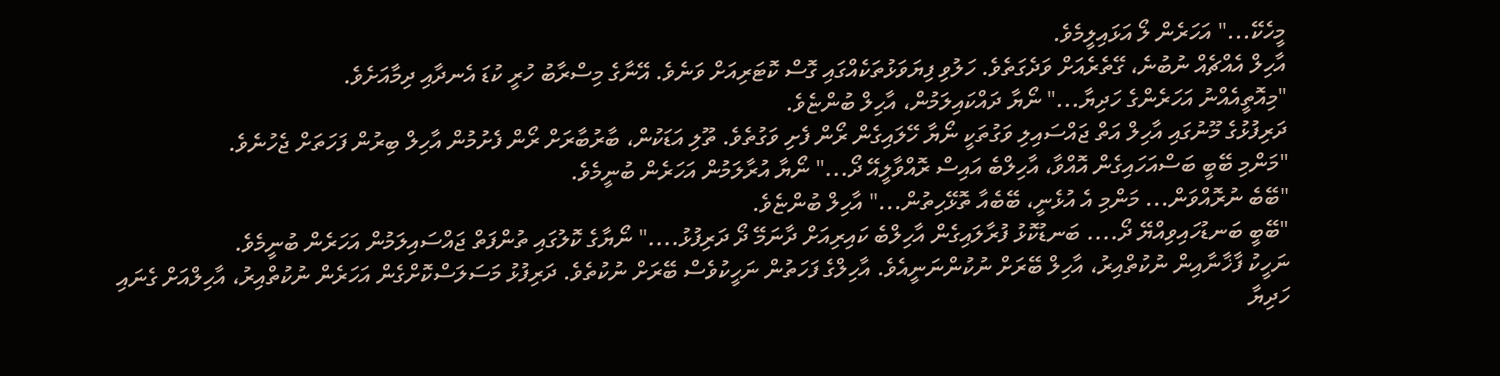މީހެކޭ..." އަހަރެން ލޯ އަޅައިލީމެވެ.
އާހިލް އެއްޗެއް ނުބުނެ، ގޭތެރެއަށް ވަދެގަތެވެ. ހަލުވި ފިޔަވަޅުތަކެއްގައި ގޮސް ކޮޓަރިއަށް ވަނެވެ. އޭނާގެ މިސްރާބު ހުރީ ކުޑަ އެނދާއި ދިމާއަށެވެ.
"މިއޮތީއެއްނު އަހަރެންގެ ހަދިޔާ..." ނޯޔާ ދައްކައިލަމުން، އާހިލް ބުންޏެވެ.
ދަރިފުޅުގެ މޫނުގައި އާހިލް އަތް ޖައްސައިލި ވަގުތަކީ ނޯޔާ ހޭލައިގެން ރޯން ފެށި ވަގުތެވެ. ތޫލި އަޑަކުން، ބާރުބާރަށް ރޯން ފެށުމުން އާހިލް ބިރުން ފަހަތަށް ޖެހުނެވެ.
"މަންމި ބޭބީ ބަސްއަހައިގެން އޮއްވާ، އާހިލްބެ އައިސް ރޮއްވާލީއޭ ދޯ..." ނޯޔާ އުރާލަމުން އަހަރެން ބުނީމެވެ.
"ބޭބެ ނުރޮއްވަން... މަންމި އެ އުޅެނީ، ބޭބެއާ ތޮޅޭހިތުން..." އާހިލް ބުންޏެވެ.
"ބޭބީ ބަނޑުހައިވިއްޔޭ ދޯ.... ބަނޑުކޮޅު ފުރާލައިގެން އާހިލްބެ ކައިރިއަށް ދާނަމޭ ދޯ ދަރިފުޅު...." ނޯޔާގެ ކޮލުގައި ތުންފަތް ޖައްސައިލަމުން އަހަރެން ބުނީމެވެ.
ނަހީކު ފާޚާނާއިން ނުކުތްއިރު، އާހިލް ބޭރަށް ނުކުންނަނީއެވެ. އާހިލްގެ ފަހަތުން ނަހީކުވެސް ބޭރަށް ނުކުތެވެ. ދަރިފުޅު މަސަލަސްކޮށްގެން އަހަރެން ނުކުތްއިރު، އާހިލްއަށް ގެނައި ހަދިޔާ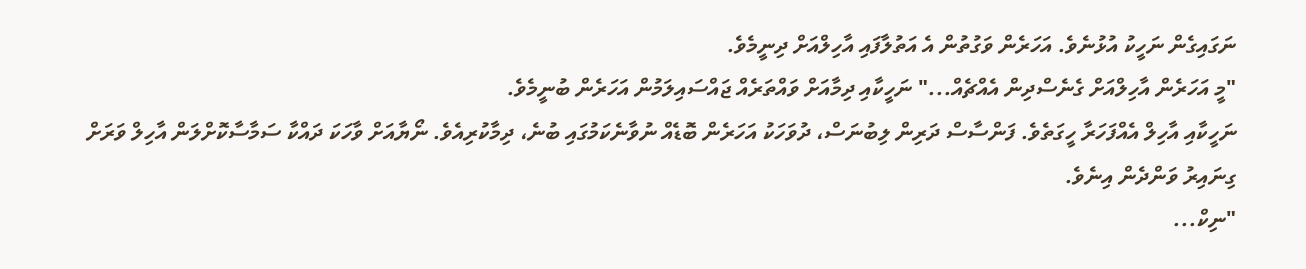ނަގައިގެން ނަހީކު އުޅުނެވެ. އަހަރެން ވަގުތުން އެ އަތުލާފައި އާހިލްއަށް ދިނީމެވެ.
"މީ އަހަރެން އާހިލްއަށް ގެނެސްދިން އެއްޗެއް..." ނަހީކާއި ދިމާއަށް ވައްތަރެއް ޖައްސައިލަމުން އަހަރެން ބުނީމެވެ.
ނަހީކާއި އާހިލް އެއްފަހަރާ ހީގަތެވެ. ފަންސާސް ދަރިން ލިބުނަސް، ދުވަހަކު އަހަރެން ބޮޑެއް ނުވާނެކަމުގައި ބުނެ، ދިމާކުރިއެވެ. ނޯޔާއަށް ވާހަކަ ދައްކާ ސަމާސާކޮށްލަން އާހިލް ވަރަށް ގިނައިރު ވަންދެން އިނެވެ.
"ނިކް...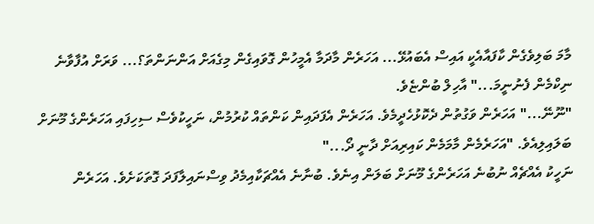މާމަ ބަލިވެގެން ކާފައާއެކީ އައިސް އެބައުޅޭ... އަހަރެން މާދަމާ އެމީހުން ގޮވައިގެން މިގެއަށް އަންނަންތަ؟... ވަރަށް އުފާވާނެ ނިކްމެން ފެނުނީމަ..." އާހިލް ބުންޏެވެ.
"ނޫނޭ..." އަހަރެން ވަގުތުން ދެކޮޅުހެދީމެވެ. އަހަރެން އެފަދައިން ކަންތައް ކުރުމުން، ނަހީކުވެސް ސިހިފައި އަހަރެންގެ މޫނަށް ބަލައިލިއެވެ. "އަހަރެމެން މާމަމެން ކައިރިއަށް ދާނީ ދޯ..."
ނަހީކު އެއްޗެއް ނުބުނެ އަހަރެންގެ މޫނަށް ބަލަން އިނެވެ. ބުނާނެ އެއްޗަކާއިމެދު ވިސްނައިލާފަދަ ގޮތަކަށެވެ. އަހަރެން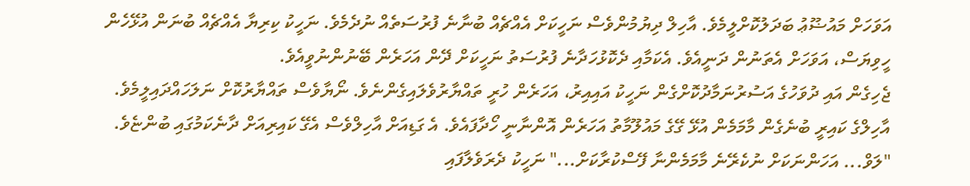އަވަހަށް މައުޟޫޢު ބަދަލުކޮށްލީމެވެ. އާހިލް ދިޔުމުންވެސް ނަހީކަށް އެއްޗެއް ބުނާނެ ފުރުސަތެއް ނުދެމެވެ. ނަހީކު ކިރިޔާ އެއްޗެއް ބުނަން އުޅޭހެން ހީވިޔަސް، އަވަހަށް އެތަނުން ދަނީއެވެ. އެކަމާއި ދެކޮޅުހަދާނެ ފުރުސަތު ނަހީކަށް ދޭން އަހަރެން ބޭނުންނުވީއެވެ.
ޖެހިގެން އައި ދުވަހުގެ އަސުރުނަމާދުކޮށްގެން ނަހީކު އައިއިރު، އަހަރެން ހުރީ ތައްޔާރުވެލައިގެންނެވެ. ނޯޔާވެސް ތައްޔާރުކޮށް ނަލަހައްދައިލީމެވެ. އާހިލްގެ ކައިރީ ބުނެގެން މާމަމެން އުޅޭ ގޭގެ މައުލޫމާތު އަހަރެން އޮންނާނީ ހޯދާފައެވެ. އެ ގަޑިއަށް އާހިލްވެސް އެގޭ ކައިރިއަށް ދާނެކަމުގައި ބުންޏެވެ.
"ލަވް... އަހަންނަކަށް ނުކެރޭނެ މާމަމެންނާ ފޭސްކުރާކަށް..." ނަހީކު ދެރަވެލާފައި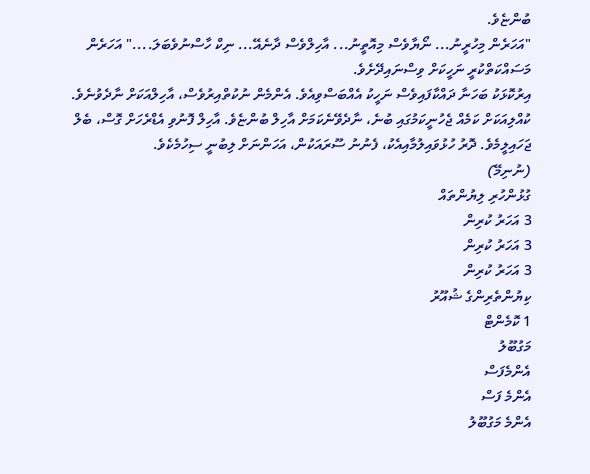ބުންޏެވެ.
"އަހަރެން މިހުރީނު... ނޯޔާވެސް މިއޮތީނު... އާހިލްވެސް ދާނެއޭ... ނިކް ހާސްނުވެބަލަ...." އަހަރެން މަސައްކަތްކުރީ ނަހީކަށް ވިސްނައިދޭށެވެ.
އިރުކޮޅަކު ބަހަނާ ދައްކާފައިވެސް ނަހީކު އެއްބަސްވިއެވެ. އެންމެން ނުކުތްއިރުވެސް، އާހިލްއަކަށް ނާދެވުނެވެ. ކުއްލިއަކަށް ކަމެއް ޖެހުނީކަމުގައި ބުނެ، ނާދެވޭނެކަމަށް އާހިލް ބުންޏެވެ. އާހިލް ފޮނުވި އެޑްރެހަށް ގޮސް، ބެލް ޖަހައިލީމެވެ. ދޮރު ހުޅުވައިލުމާއިއެކު، ފެނުނު ސޫރައަކުން، އަހަންނަށް ލިބުނީ ސިހުމެކެވެ.
(ނުނިމޭ)
ގުޅުންހުރި ލިޔުންތައް
3 އަހަރު ކުރިން
3 އަހަރު ކުރިން
3 އަހަރު ކުރިން
ކިޔުންތެރިންގެ ޝުއޫރު
1 ކޮމެންޓް
މަގުބޫލު
އެންމެފަސް
އެންމެ ފަސް
އެންމެ މަގުބޫލު